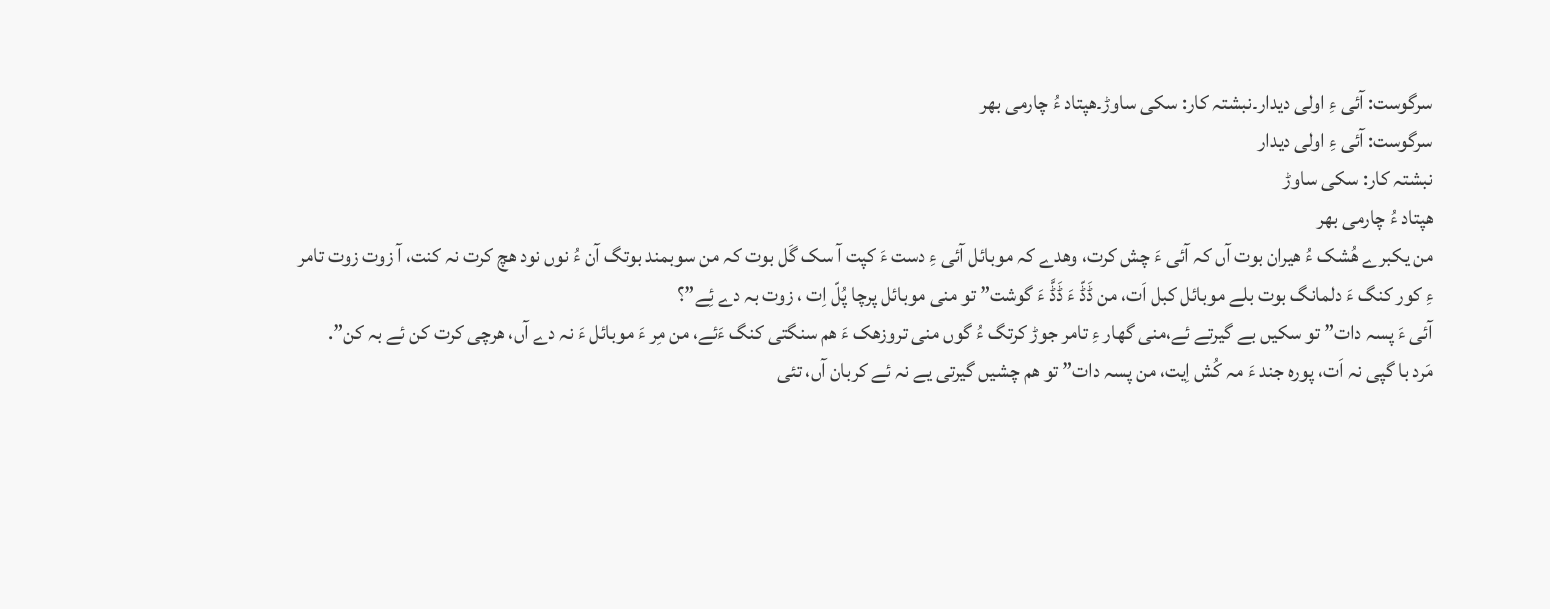سرگوست: آئی ءِ اولی دیدار۔نبشتہ کار: سکی ساوڑ۔ھپتاد ءُ چارمی بھر
سرگوست: آئی ءِ اولی دیدار
نبشتہ کار: سکی ساوڑ
ھپتاد ءُ چارمی بھر
من یکبرے ھُشک ءُ ھیران بوت آں کہ آئی ءَ چش کرت، وھدے کہ موبائل آئی ءِ دست ءَ کپت آ سک گَل بوت کہ من سوبمند بوتگ آن ءُ نوں نود ھچ کرت نہ کنت، آ زوت زوت تامر ءِ کور کنگ ءَ دلمانگ بوت بلے موبائل کبل اَت، من ڈَڈّ ءَ ڈَڈَّ ءَ گوشت” تو منی موبائل پرچا پُلّ اِت ، زوت بہ دے ئِے”؟
آئی ءَ پسہ دات” تو سکیں بے گیرتے ئے،منی گھار ءِ تامر جوڑ کرتگ ءُ گوں منی تروزھک ءَ ھم سنگتی کنگ ءَئے، من مِر ءَ موبائل ءَ نہ دے آں، ھرچی کرت کن ئے بہ کن”.
مَرد با گپی نہ اَت، پورہ جند ءَ مہ کُش اِیت، من پسہ دات” تو ھم چشیں گیرتی یے نہ ئے کربان آں، تئی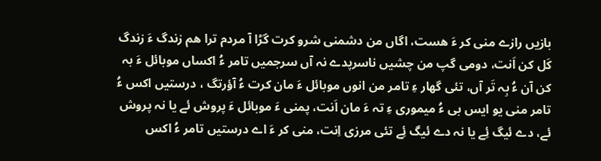بازیں رازے منی کر ءَ ھست، اگاں من دشمنی شرو کرت گڑا آ مردم ترا ھم زندگ ءَ زندگ کَل کن اَنت، دومی گپ من چشیں ناسرپدے نہ آں سرجمیں تامر ءُ اکساں موبائل ءَ بہ کن آن ءُ بِہ تَر آں، تئی گھار ءِ تامر من انوں موبائل ءَ مان کرت ءُ آؤرتگ ، درستیں اکس ءُ تامر منی یو ایس بی ءُ میموری ءِ تہ ءَ مان اَنت، پمنی ءَ موبائل ءَ پروش ئے یا نہ پروش ئے، دے ئیگ ئِے یا نہ دے ئیگ ئِے تئی مرزی اِنت، منی کر ءَ اے درستیں تامر ءُ اکس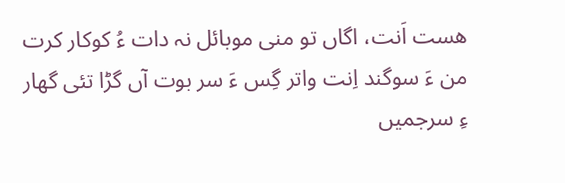ھست اَنت، اگاں تو منی موبائل نہ دات ءُ کوکار کرت من ءَ سوگند اِنت واتر گِس ءَ سر بوت آں گڑا تئی گھار ءِ سرجمیں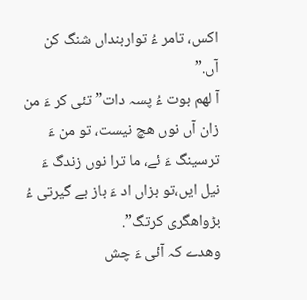اکس، تامر ءُ تواربنداں شنگ کن آں.”
آ لھم بوت ءُ پسہ دات” تئی کر ءَ من زان آں نوں ھچ نیست، تو من ءَ ترسینگ ءَ ئے، ما ترا نوں زندگ ءَ نیل ایں،تو بزاں اد ءَ باز بے گیرتی ءُ بڑواھگری کرتگ”.
وھدے کہ آئی ءَ چش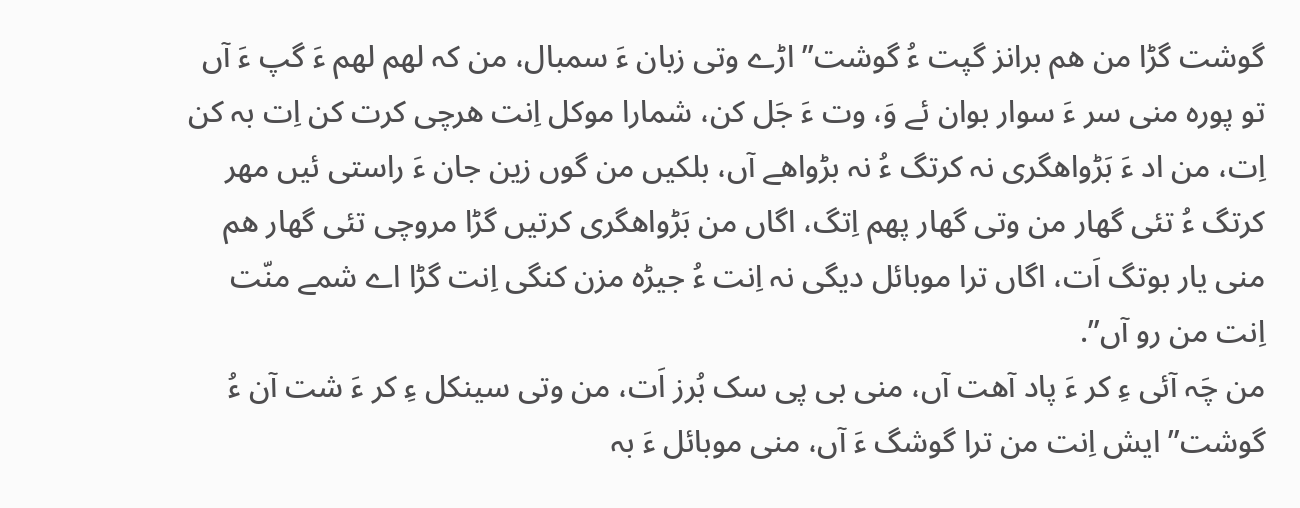گوشت گڑا من ھم برانز گپت ءُ گوشت” اڑے وتی زبان ءَ سمبال، من کہ لھم لھم ءَ گپ ءَ آں تو پورہ منی سر ءَ سوار بوان ئے وَ، وت ءَ جَل کن، شمارا موکل اِنت ھرچی کرت کن اِت بہ کن اِت، من اد ءَ بَڑواھگری نہ کرتگ ءُ نہ بڑواھے آں، بلکیں من گوں زین جان ءَ راستی ئیں مھر کرتگ ءُ تئی گھار من وتی گھار پھم اِتگ، اگاں من بَڑواھگری کرتیں گڑا مروچی تئی گھار ھم منی یار بوتگ اَت، اگاں ترا موبائل دیگی نہ اِنت ءُ جیڑہ مزن کنگی اِنت گڑا اے شمے منّت اِنت من رو آں”.
من چَہ آئی ءِ کر ءَ پاد آھت آں، منی بی پی سک بُرز اَت، من وتی سینکل ءِ کر ءَ شت آن ءُ گوشت” ایش اِنت من ترا گوشگ ءَ آں، منی موبائل ءَ بہ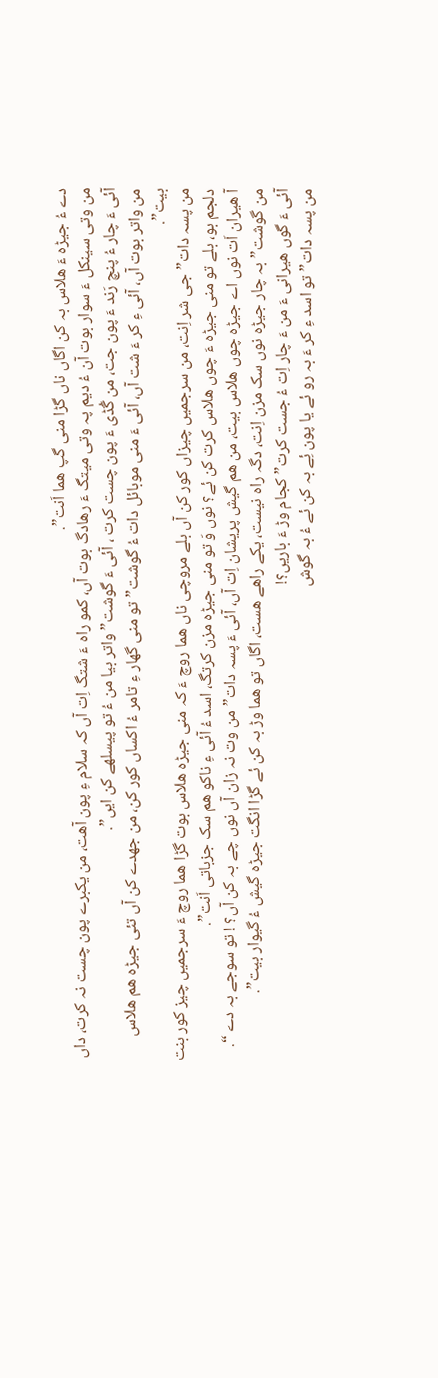دے ءُ جیڑہ ءَ ھلاس بہ کن اگاں ناں گڑا منی گپ ھما اَنت”.
من وتی سینکل ءَ سوار بوت آن ءُ دیم پہ وتی میتگ ءَ رھادگ بوت آں، کمو راہ ءَ شتگ اِت آں کہ سلام ءِ پون آھت، من یکبرے پون چست نہ کرت، داں آئی ءَ چار ءُ پنچ رَند ءَ پون جت، من گُڈی ءَ پون چست کرت ، آئی ءَ گوشت” واتر بیا من ءُ تو پیسلھے کن ایں”.
من واتر بوت آں، آئی ءِ کر ءَ شت آں، آئی ءَ منی موبائل دات ءُ گوشت” تو منی گھار ءِ تامر ءُ اکساں کور کن، من جھدے کن آں تئی جیڑہ ھم ھلاس بیت”.
من پسہ دات” جی شر اِنت، من سرجمیں چیزاں کور کن آں بلے مروچی ناں ھما روچ ءَ کہ منی جیڑہ ھلاس بوت گڑا ھما روچ ءَ سرجمیں چیز کور بنت دلجم بو، بلے تو منی جیڑہ ءَ چوں ھلاس کرت کن ئے؟ نوں وَ تو منی جیڑہ مزن کرتگ، اسد ءُ آئی ءِ ناکو ھم سک جزباتی اَنت”.
آ ھیران اَت نوں اے جیڑہ چوں ھلاس بیت، من ھم گیش پریشان اِت آں، آئی ءَ پسہ دات” من وت نہ زان آں نوں چے بہ کن آں؟ ! تو سوجے بہ دے “.
من گوشت” بہ چار جیڑہ نوں سک مزن اِنت، دگہ راہ نیست، یکے راھے ھست، اگاں تو ھما وڑ بہ کن ئے گڑا انگت جیڑہ گیش ءُ گیوار بیت”.
آئی ءَ گوں ھیرانی ءَ من ءَ چار اِت ءُ جست کرت” کجام وڑ ءَ باریں؟!
من پسہ دات” تو اسد ءِ کر ءَ بہ رو ئے یا پون ئِے بہ کن ئے ءُ بہ گوش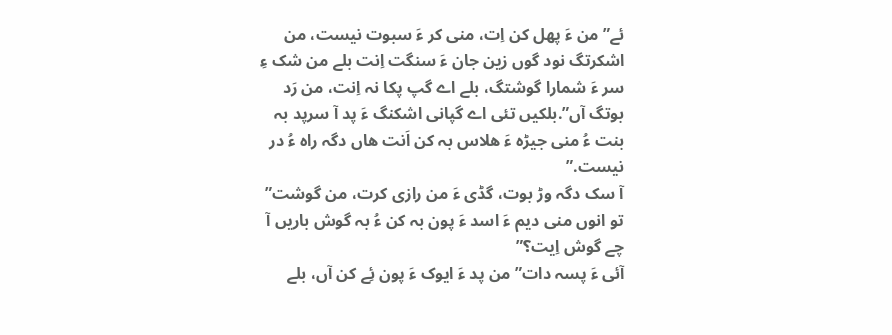ئے” من ءَ پھل کن اِت، منی کر ءَ سبوت نیست، من اشکرتگ نود گوں زین جان ءَ سنگت اِنت بلے من شک ءِ سر ءَ شمارا گوشتگ، بلے اے گپ پکا نہ اِنت، من رَد بوتگ آں”.بلکیں تئی اے گپانی اشکنگ ءَ پد آ سرپد بہ بنت ءُ منی جیڑہ ءَ ھلاس بہ کن اَنت ھاں دگہ راہ ءُ در نیست.”
آ سک دگہ وڑ بوت، گڈی ءَ من رازی کرت، من گوشت” تو انوں منی دیم ءَ اسد ءَ پون بہ کن ءُ بہ گوش باریں آ چے گوش اِیت؟”
آئی ءَ پسہ دات” من پد ءَ ایوک ءَ پون ئِے کن آں، بلے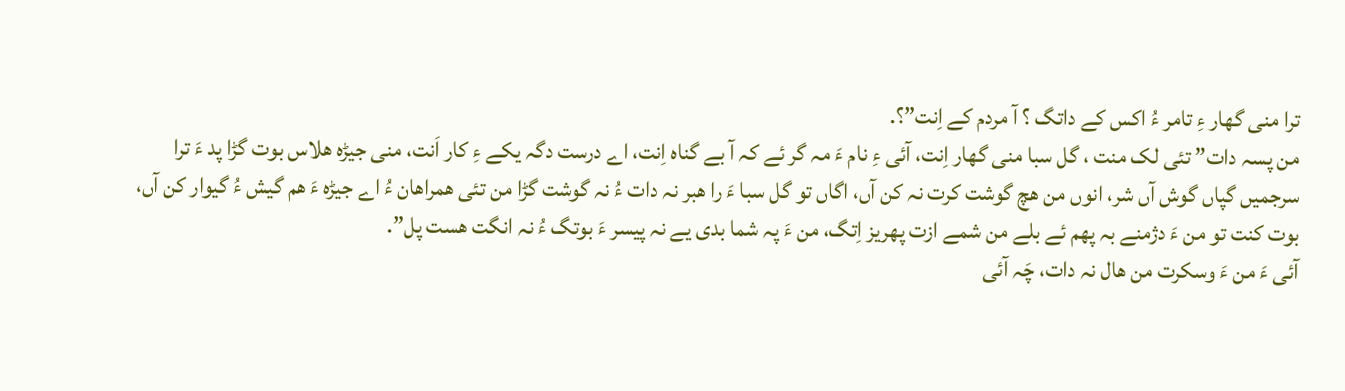ترا منی گھار ءِ تامر ءُ اکس کے داتگ ؟ آ مردم کے اِنت”؟.
من پسہ دات” تئی لک منت ، گل سبا منی گھار اِنت، آئی ءِ نام ءَ مہ گر ئے کہ آ بے گناہ اِنت، اے درست دگہ یکے ءِ کار اَنت، منی جیڑہ ھلاس بوت گڑا پد ءَ ترا سرجمیں گپاں گوش آں شر، انوں من ھچ گوشت کرت نہ کن آں، اگاں تو گل سبا ءَ را ھبر نہ دات ءُ نہ گوشت گڑا من تئی ھمراھان ءُ اے جیڑہ ءَ ھم گیش ءُ گیوار کن آں، بوت کنت تو من ءَ دژمنے بہ پھم ئے بلے من شمے ازت پھریز اِتگ، من ءَ پہ شما بدی یے نہ پیسر ءَ بوتگ ءُ نہ انگت ھست پل”.
آئی ءَ من ءَ وسکرت من ھال نہ دات، چَہ آئی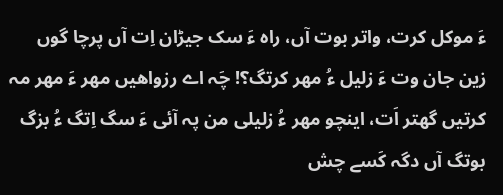ءَ موکل کرت، واتر بوت آں، راہ ءَ سک جیڑان اِت آں پرچا گوں زین جان وت ءَ زلیل ءُ مھر کرتگ؟! چَہ اے رزواھیں مھر ءَ مھر مہ کرتیں گھتر اَت، اینچو مھر ءُ زلیلی من پہ آئی ءَ سگ اِتگ ءُ بزگ بوتگ آں دگہ کَسے چش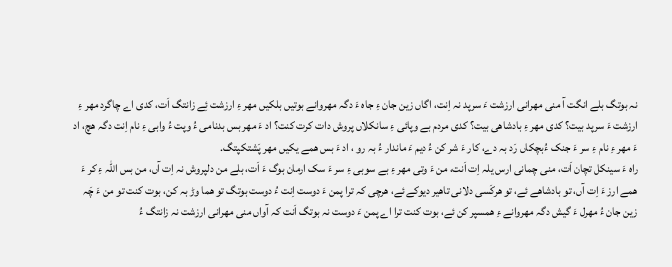نہ بوتگ بلے انگت آ منی مھرانی ارزشت ءَ سرپد نہ اِنت، اگاں زین جان ءِ جاہ ءَ دگہ مھروانے بوتیں بلکیں مھر ءِ ارزشت ئِے زانتگ اَت، کدی اے چاگرد مھر ءِ ارزشت ءَ سرپد بیت؟ کدی مھر ءِ بادشاھی بیت؟ کدی مردم بے وپائی ءِ سانکلاں پروش دات کرت کنت؟ اد ءَ مھر بس بدنامی ءُ وپت ءُ وابی ءِ نام اِنت دگہ ھچ، اد ءَ مھر ءِ نام ءِ سر ءَ جنک ءُبچکاں رَد بہ دے، کار ءَ شر کن ءُ دیم ءَ ماندار ءُ بہ رو ، اد ءَ بس ھمے یکیں مھر پَشتکپتگ.
راہ ءَ سینکل تچان اَت، منی چمانی ارس یلہ اِت اَنت، من ءَ وتی مھر ءِ بے سوبی ءِ سر ءَ سک ارمان بوگ ءَ اَت، بلے من دلپروش نہ اِت آں، من بس اللہ ءِ کر ءَ ھمے ارز ءَ اِت آں، تو بادشاھے ئے، تو ھرکَسی دلانی تاھیر دیوکے ئے، ھرچی کہ ترا پمن ءَ دوست اِنت ءُ دوست بوتگ تو ھما وڑ بہ کن، بوت کنت تو من ءَ چَہ زین جان ءُ مھرل ءَ گیش دگہ مھروانے ءِ ھمسپر کن ئے، بوت کنت ترا اے پمن ءَ دوست نہ بوتگ اَنت کہ آواں منی مھرانی ارزشت نہ زانتگ ءُ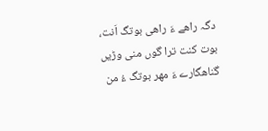دگہ راھے ءَ راھی بوتگ اَنت، بوت کنت ترا گوں منی وڑیں گناھگارے ءَ مھر بوتگ ءُ من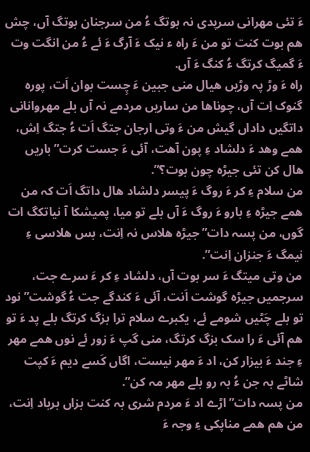ءَ تئی مھرانی سرپدی نہ بوتگ ءُ من سرجنان بوتگ آں، چش ھم بوت کنت تو من ءَ راہ ء نیک ءَ آرگ ءَ ئے ءُ من انگت وت ءَ گمیگ کرتگ ءُ کنگ ءَ آں.
راہ ءَ وڑ پہ وڑیں ھیال منی جبین ءَ چِست بوان اَت، پورہ گنوک اِت آں، چوناھا من ساریں مردمے نہ آں بلے مھروانانی داتگیں داداں گیش من ءَ وتی ارجان جتگ اَت ءُ جتگ اِش، ھمے وھد ءَ دلشاد ءِ پون آھت، آئی ءَ جست کرت” باریں ھال کن تئی جیڑہ چون بوت؟”.
من سلام ءِ کر ءَ روگ ءَ پیسر دلشاد ھال داتگ اَت کہ من ھمے جیڑہ ءِ بارو ءَ روگ ءَ آں بلے تو میا، پمیشکا آ نیاتکگ ات گوں، من پسہ دات” جیڑہ ھلاس نہ اِنت، بس ھلاسی ءِ نیمگ ءَ جنزان اِنت”.
من وتی میتگ ءَ سر بوت آں، دلشاد ءِ کر ءَ سرے جت، سرجمیں جیڑہ گوشت اَنت، آئی ءَ کندگے جت ءُ گوشت” نود تو بلے چَٹیں شومے ئے، یکبرے سلام ترا بزگ کرتگ بلے پد ءَ تو ھم آئی ءَ را سک بزگ کرتگ، منی گپ ءَ زور ئے نوں ھمے مھر ءِ جند ءَ بیزار کن، اد ءَ مھر نیست، اگاں کَسے دیم ءَ کپت شاٹے بہ جن ءُ بہ رو بلے مھر مہ کن”.
من پسہ دات” اڑے اد ءَ مردم شری بہ کنت بزاں برباد اِنت، من ھم ھمے مناپکی ءِ وجہ ءَ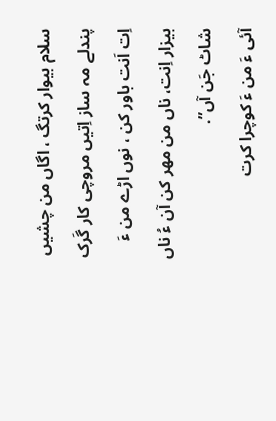سلام بیوار کرتگ ، اگاں من چشیں پندلے مہ ساز اِتیں مروچی کار گَرک اِت اَنت باور کن ، نوں اڑے من ءَ بیزار اِنت، ناں من مھر کن آن ءُ ناں شاٹ جَن آں”.
آئی ءَ من ءَ کوچرا کرت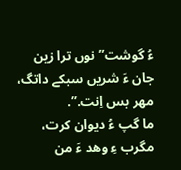ءُ گوشت” نوں ترا زین جان ءَ شریں سبکے داتگ، مھر بس اِنت.”.
ما گپ ءُ دیوان کرت، مگرب ءِ وھد ءَ من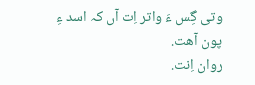وتی گِس ءَ واتر اِت آں کہ اسد ءِ پون آھت.
روان اِنت.